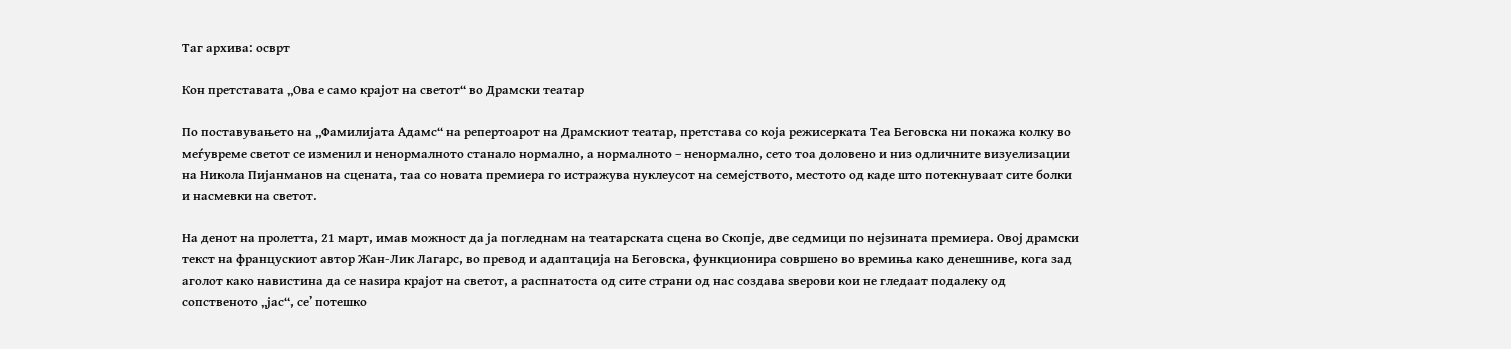Таг архива: осврт

Кон претставата „Ова е само крајот на светот“ во Драмски театар

По поставувањето на „Фамилијата Адамс“ на репертоарот на Драмскиот театар, претстава со која режисерката Теа Беговска ни покажа колку во меѓувреме светот се изменил и ненормалното станало нормално, а нормалното – ненормално, сето тоа доловено и низ одличните визуелизации на Никола Пијанманов на сцената, таа со новата премиера го истражува нуклеусот на семејството, местото од каде што потекнуваат сите болки и насмевки на светот.

На денот на пролетта, 21 март, имав можност да ја погледнам на театарската сцена во Скопје, две седмици по нејзината премиера. Овој драмски текст на францускиот автор Жан-Лик Лагарс, во превод и адаптација на Беговска, функционира совршено во времиња како денешниве, кога зад аголот како навистина да се наѕира крајот на светот, а распнатоста од сите страни од нас создава ѕверови кои не гледаат подалеку од сопственото „јас“, се’ потешко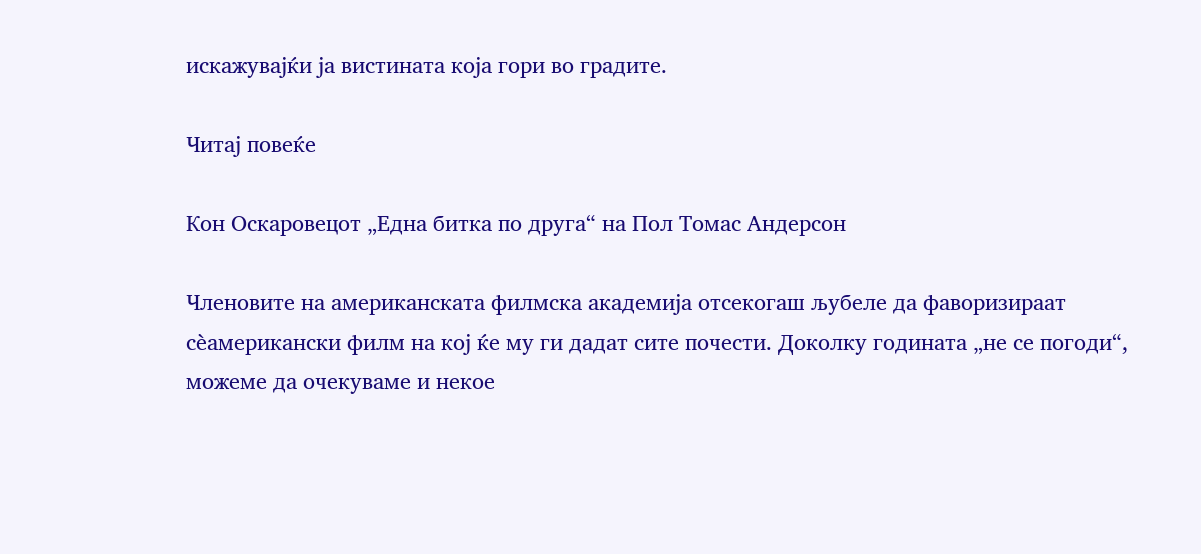искажувајќи ја вистината која гори во градите.

Читај повеќе

Кон Оскаровецот „Една битка по друга“ на Пол Томас Андерсон

Членовите на американската филмска академија отсекогаш љубеле да фаворизираат сѐамерикански филм на кој ќе му ги дадат сите почести. Доколку годината „не се погоди“, можеме да очекуваме и некое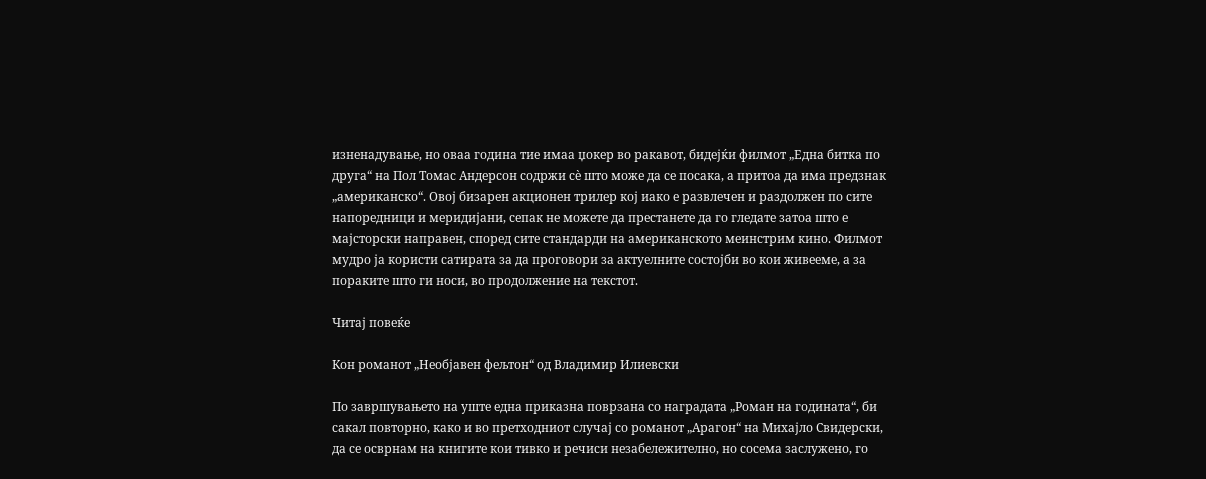изненадување, но оваа година тие имаа џокер во ракавот, бидејќи филмот „Една битка по друга“ на Пол Томас Андерсон содржи сѐ што може да се посака, а притоа да има предзнак „американско“. Овој бизарен акционен трилер кој иако е развлечен и раздолжен по сите напоредници и меридијани, сепак не можете да престанете да го гледате затоа што е мајсторски направен, според сите стандарди на американското меинстрим кино. Филмот мудро ја користи сатирата за да проговори за актуелните состојби во кои живееме, а за пораките што ги носи, во продолжение на текстот.

Читај повеќе

Кон романот „Необјавен фељтон“ од Владимир Илиевски

По завршувањето на уште една приказна поврзана со наградата „Роман на годината“, би сакал повторно, како и во претходниот случај со романот „Арагон“ на Михајло Свидерски, да се осврнам на книгите кои тивко и речиси незабележително, но сосема заслужено, го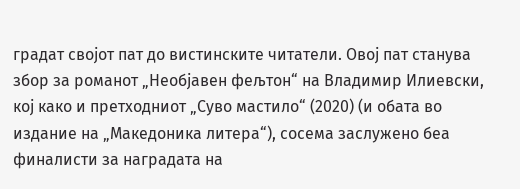градат својот пат до вистинските читатели. Овој пат станува збор за романот „Необјавен фељтон“ на Владимир Илиевски, кој како и претходниот „Суво мастило“ (2020) (и обата во издание на „Македоника литера“), сосема заслужено беа финалисти за наградата на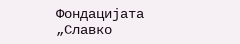Фондацијата „Славко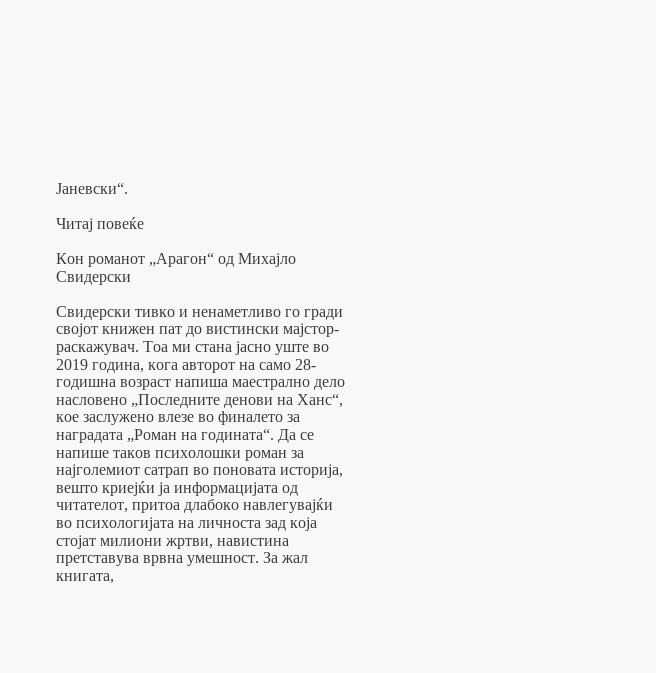Јаневски“.

Читај повеќе

Кон романот „Арагон“ од Михајло Свидерски

Свидерски тивко и ненаметливо го гради својот книжен пат до вистински мајстор-раскажувач. Тоа ми стана јасно уште во 2019 година, кога авторот на само 28-годишна возраст напиша маестрално дело насловено „Последните денови на Ханс“, кое заслужено влезе во финалето за наградата „Роман на годината“. Да се напише таков психолошки роман за најголемиот сатрап во поновата историја, вешто криејќи ја информацијата од читателот, притоа длабоко навлегувајќи во психологијата на личноста зад која стојат милиони жртви, навистина претставува врвна умешност. За жал книгата,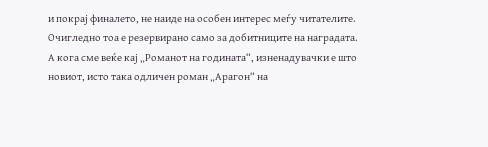и покрај финалето, не наиде на особен интерес меѓу читателите. Очигледно тоа е резервирано само за добитниците на наградата. А кога сме веќе кај „Романот на годината“, изненадувачки е што новиот, исто така одличен роман „Арагон“ на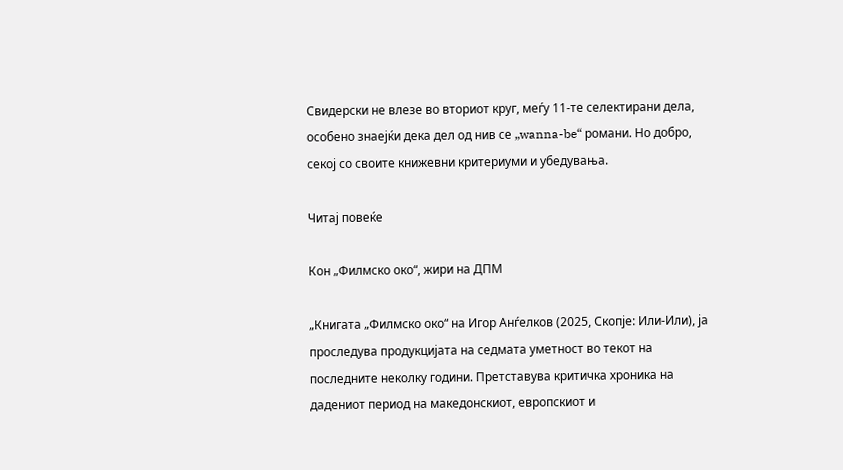Свидерски не влезе во вториот круг, меѓу 11-те селектирани дела, особено знаејќи дека дел од нив се „wanna-be“ романи. Но добро, секој со своите книжевни критериуми и убедувања.

Читај повеќе

Кон „Филмско око“, жири на ДПМ

„Книгата „Филмско око“ на Игор Анѓелков (2025, Скопје: Или-Или), ја проследува продукцијата на седмата уметност во текот на последните неколку години. Претставува критичка хроника на дадениот период на македонскиот, европскиот и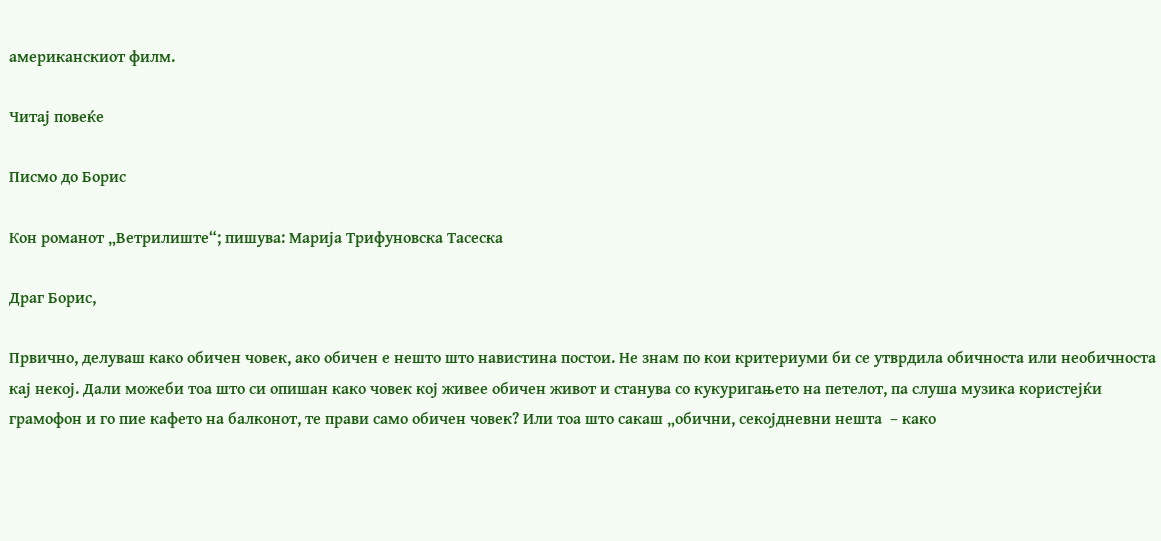американскиот филм.

Читај повеќе

Писмо до Борис

Кон романот „Ветрилиште“; пишува: Марија Трифуновска Тасеска

Драг Борис,

Првично, делуваш како обичен човек, ако обичен е нешто што навистина постои. Не знам по кои критериуми би се утврдила обичноста или необичноста кај некој. Дали можеби тоа што си опишан како човек кој живее обичен живот и станува со кукуригањето на петелот, па слуша музика користејќи грамофон и го пие кафето на балконот, те прави само обичен човек? Или тоа што сакаш „обични, секојдневни нешта  – како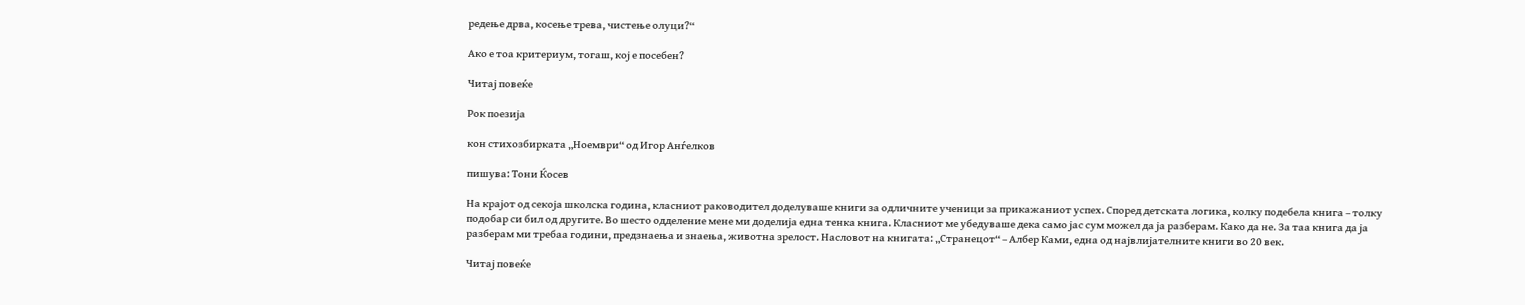редење дрва, косење трева, чистење олуци?“

Ако е тоа критериум, тогаш, кој е посебен?

Читај повеќе

Рок поезија

кон стихозбирката „Ноември“ од Игор Анѓелков

пишува: Тони Ќосев

На крајот од секоја школска година, класниот раководител доделуваше книги за одличните ученици за прикажаниот успех. Според детската логика, колку подебела книга – толку подобар си бил од другите. Во шесто одделение мене ми доделија една тенка книга. Класниот ме убедуваше дека само јас сум можел да ја разберам. Како да не. За таа книга да ја разберам ми требаа години, предзнаења и знаења, животна зрелост. Насловот на книгата: „Странецот“ – Албер Ками, една од највлијателните книги во 20 век.

Читај повеќе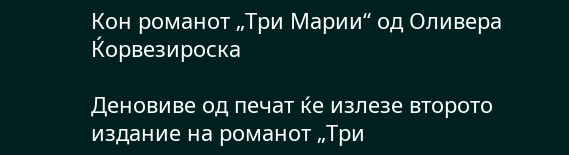Кон романот „Три Марии“ од Оливера Ќорвезироска

Деновиве од печат ќе излезе второто издание на романот „Три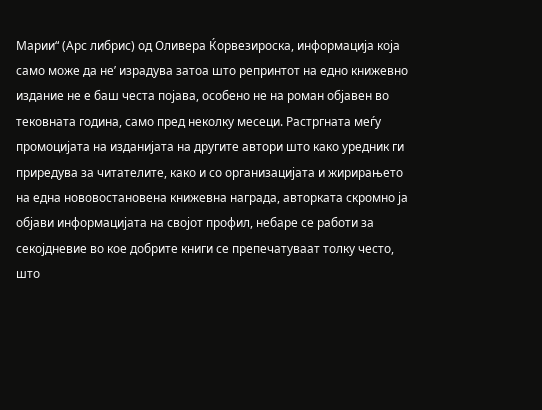Марии“ (Арс либрис) од Оливера Ќорвезироска, информација која само може да не’ израдува затоа што репринтот на едно книжевно издание не е баш честа појава, особено не на роман објавен во тековната година, само пред неколку месеци. Растргната меѓу промоцијата на изданијата на другите автори што како уредник ги приредува за читателите, како и со организацијата и жирирањето на една нововостановена книжевна награда, авторката скромно ја објави информацијата на својот профил, небаре се работи за секојдневие во кое добрите книги се препечатуваат толку често, што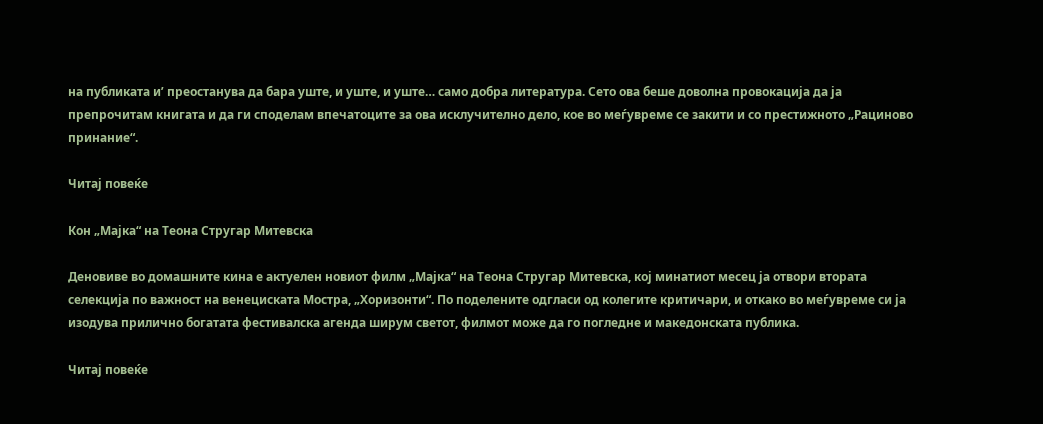на публиката и’ преостанува да бара уште, и уште, и уште… само добра литература. Сето ова беше доволна провокација да ја препрочитам книгата и да ги споделам впечатоците за ова исклучително дело, кое во меѓувреме се закити и со престижното „Рациново принание“.

Читај повеќе

Кон „Мајка“ на Теона Стругар Митевска

Деновиве во домашните кина е актуелен новиот филм „Мајка“ на Теона Стругар Митевска, кој минатиот месец ја отвори втората селекција по важност на венециската Мостра, „Хоризонти“. По поделените одгласи од колегите критичари, и откако во меѓувреме си ја изодува прилично богатата фестивалска агенда ширум светот, филмот може да го погледне и македонската публика.

Читај повеќе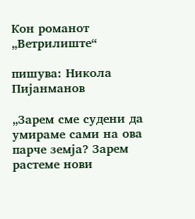Кон романот „Ветрилиште“

пишува: Никола Пијанманов

„Зарем сме судени да умираме сами на ова парче земја? Зарем растеме нови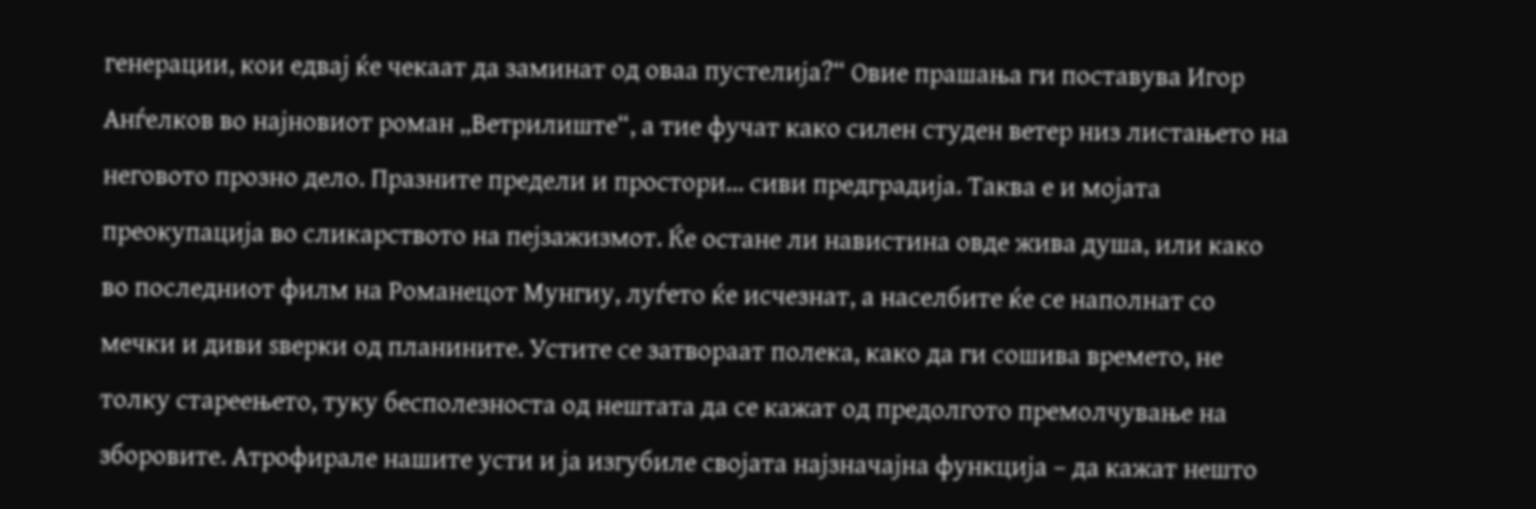генерации, кои едвај ќе чекаат да заминат од оваа пустелија?“ Овие прашања ги поставува Игор Анѓелков во најновиот роман „Ветрилиште“, а тие фучат како силен студен ветер низ листањето на неговото прозно дело. Празните предели и простори… сиви предградија. Таква е и мојата преокупација во сликарството на пејзажизмот. Ќе остане ли навистина овде жива душа, или како во последниот филм на Романецот Мунгиу, луѓето ќе исчезнат, а населбите ќе се наполнат со мечки и диви ѕверки од планините. Устите се затвораат полека, како да ги сошива времето, не толку стареењето, туку бесполезноста од нештата да се кажат од предолгото премолчување на зборовите. Атрофирале нашите усти и ја изгубиле својата најзначајна функција – да кажат нешто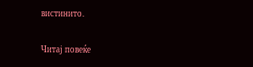вистинито.

Читај повеќе